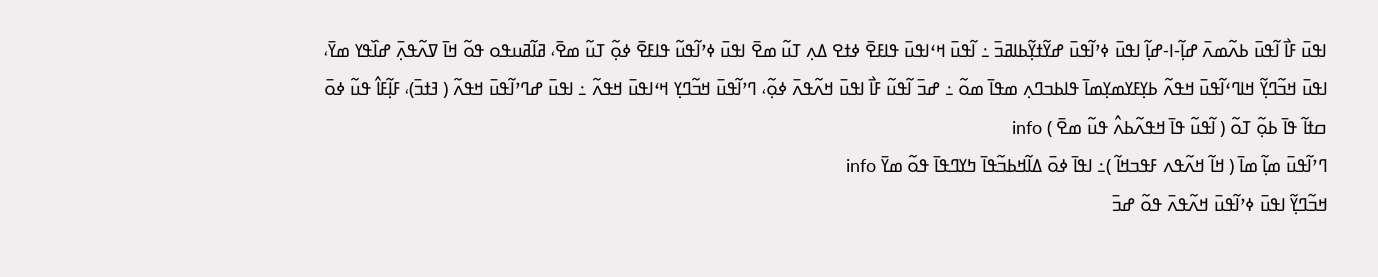ߊߟߎ߫ ߓߊ߯ ߊ߬ߟߎ߫ ߕߍ߬ߘߍ߫ ߝߊ߲߬-ߊ-ߝߊ߲߬ ߊߟߎ߫ ߦߴߊ߬ߟߎ߫ ߝߌ߬ߙߌ߲߬ߕߊߥߏ߫ ߸ ߊ߬ߟߎ߫ ߞߵߊߟߎ߫ ߟߊߓߐ߫ ߦߙߐ ߡߍ߲ ߠߎ߬ ߘߐ߫ ߊߟߎ߫ ߦߴߊ߬ߟߎ߬ ߟߊߓߐ߫ ߦߋ߲߬ ߠߎ߬ ߘߐ߫، ߥߊ߬ߥߎߟߋ ߟߋ߬ ߞߊ߫ ߜߍ߬ߟߍ߲߫ ߝߊ߰ߟߌ ߘߌ߫، ߊߟߎ߫ ߞߏ߬ߣߌ߲߬ ߞߊߣߵߊ߬ߟߎ߫ ߞߟߍ߬ ߕߌ߲ߓߌߘߌ߲ߘߊ߫ ߟߊߕߏߣߍ߲ ߘߟߊ߫ ߘߋ߬ ߸ ߝߏ߫ ߊ߬ߟߎ߬ ߓߊ߯ ߊߟߎ߫ ߞߍ߬ߟߍ߫ ߦߋ߲߬، ߣߴߊ߬ߟߎ߫ ߞߏ߬ߣߌ߲ ߞߵߊߟߎ߫ ߞߟߍ߬ ߸ ߊߟߎ߫ ߝߣߴߊ߬ߟߎ߫ ߞߟߍ߬ ( ߔߙߏ߫)، ߓߊ߲߬ߓߊ߮ ߟߎ߬ ߦߋ߫ ߛߙߊ߬ ߟߊ߫ ߕߋ߲߬ ߠߋ߬ ( ߊ߬ߟߎ߬ ߟߊ߫ ߞߟߍ߬ߕߍ߮ ߟߎ߬ ߘߐ߫ ) info
ߣߴߊ߬ߟߎ߫ ߘߊ߲߬ ߘߊ߫ ( ߞߊ߬ ߞߍ߬ߟߍ ߓߟߏߞߊ߬ )߸ ߊߟߊ߫ ߦߋ߫ ߡߊ߬ߞߕߏ߬ߟߊ߫ ߤߌߣߟߊ߫ ߟߋ߬ ߘߌ߫ info
ߞߏ߬ߣߌ߲߬ ߊߟߎ߫ ߦߴߊ߬ߟߎ߫ ߞߍ߬ߟߍ߫ ߟߋ߬ ߝߏ߫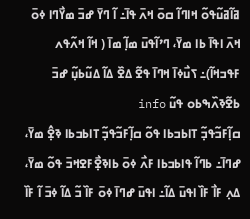ߥߊ߬ߥߎ߬ߟߋ߬ ߞߊߣߊ߬ ߛߋ߫ ߞߍ߫ ߟߊ߫߸ ߊ߬ ߣߌ߫ ߝߏ߫ ߘߌ߯ߣߊ ߦߋ߫ ߞߍ߫ ߊߟߊ߫ ߕߊ ߘߌ߫، ߣߴߊ߬ߟߎ߫ ߘߊ߲߬ ߘߊ߫ ( ߞߊ߬ ߞߍ߬ߟߍ ߓߟߏߞߊ߬)߸ ߖߎ߯ߦߊ߫ ߞߣߊ߫ ߟߐ߬ ߡߐ߰ ߡߊ߬ ߡߎ߬ߕߎ߲߬ ߝߏ߫ ߕߐ߬ߢߍ߰ߒߕߋ ߟߎ߬ info
ߛߊ߲߬ߓߏ߬ߟߏ߲߬ ߠߊߕߏߕߊ ߟߋ߬ ߛߊ߲߬ߓߏ߬ߟߏ߲߬ ߠߊߕߏߕߊ ߢߐ߲߮ ߘߌ߫، ߝߣߊ߫߸ ߕߣߊ߬ ߟߊߕߏߕߊ ߓߍ߯ ߦߋ߫ ߕߊߢߐ߲߯ߓߐߞߏ߫ ߟߋ߬ ߘߌ߫، ߡߍ߲ ߓߊ߯ ߓߊ߰ ߊߟߎ߫ ߡߊ߬߸ ߊߟߎ߫ ߝߣߊ߫ ߦߋ߫ ߓߊ߰ ߏ߬ ߡߊ߬ ߦߏ߫ ߊ߬ ߓߊ߰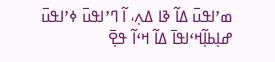ߘߴߊߟߎ߫ ߡߊ߬ ߢߊ ߡߍ߲، ߊ߬ ߣߴߊߟߎ߫ ߦߴߊߟߎ߫ ߝߊ߲ߕߊ߲߬ߞߵߊߟߊ߫ ߡߊ߬ ߞߵߊ߬ ߟߐ߲߫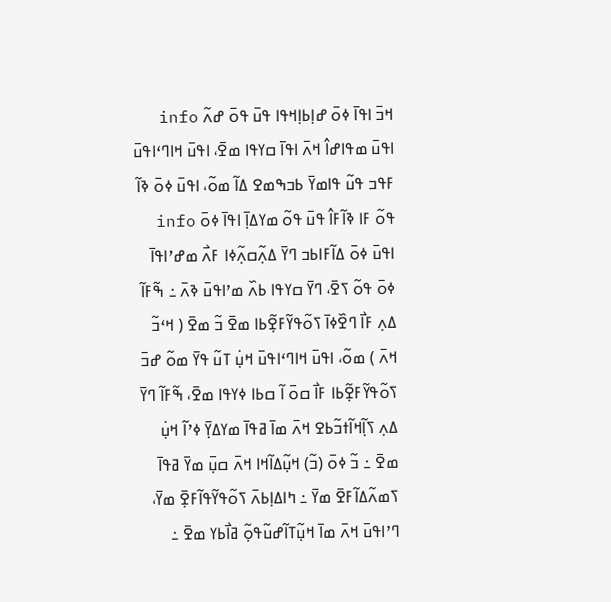ߞߏ߫ ߊߟߊ߫ ߦߋ߫ ߝߊ߲ߕߊ߲ߞߟߊ ߟߎ߫ ߟߋ߫ ߝߍ߬ info
ߊߟߎ߫ ߘߟߊߝߊ߮ ߞߍ߫ ߊߟߊ߫ ߛߌߟߊ ߘߐ߫، ߊߟߎ߫ ߞߊߣߵߊߟߎ߫ ߓߟߏ ߟߎ߬ ߟߊߘߌ߫ ߕߏߒߘߐ ߡߊ߬ ߘߋ߬، ߊߟߎ߫ ߦߋ߫ ߢߊ߬ ߟߋ߬ ߓߊ ߢߊ߬ߓߊ߮ ߟߎ߫ ߟߋ߬ ߘߌߡߊ߲߫ ߊߟߊ߫ ߦߋ߫ info
ߊߟߎ߫ ߦߋ߫ ߡߊ߬ߓߊߕߏ ߣߌ߫ ߡߍ߲߬ߛߍ߲߬ߦߊ ߓߍ߯ ߘߝߴߊߟߊ߫ ߦߋ߫ ߟߋ߬ ߖߐ߫، ߣߌ߫ ߛߌߟߊ ߕߍ߰ ߘߴߊߟߎ߫ ߢߍ߫ ߸ ߒ߬ߓߊ߬ ߡߍ߲ ߓߊ߯ ߣߐ߰ߦߊ߫ ߖߋ߬ߟߌ߬ߓߐ߲߬ߕߊ ߘߐ߫ ߏ߬ ߘߐ߫ ( ߞߵߏ߬ ߞߍ߫ ) ߘߋ߬، ߊߟߎ߫ ߞߊߣߵߊߟߎ߫ ߞߎ߲߭ ߠߎ߬ ߟߌ߫ ߘߋ߬ ߝߏ߫ ߖߋ߬ߟߌ߬ߓߐ߲߬ߕߊ ߓߊ߯ ߛߋ߫ ߊ߬ ߛߕߊ ߦߌߟߊ ߘߐ߫، ߒ߬ߓߊ߬ ߣߌ߫ ߡߍ߲ ߖߊ߲߬ߞߊ߬ߙߏ߬ߕߐ ߞߍ߫ ߘߊ߫ ߥߟߊ߫ ߘߌߡߌ߲߫ ߦߴߊ߬ ߞߎ߲߭ ߘߐ߫ ߸ ߏ߬ ߦߋ߫ (ߏ߬) ߞߎ߲߬ߡߊ߬ߞߊ ߞߍ߫ ߛߎ߲߫ ߘߌ߫ ߥߟߊ߫ ߖߘߍ߬ߡߊ߬ߓߐ߫ ߘߌ߫ ߸ ߤߊߡߊ߲ߕߍ߫ ߖߋ߬ߟߌ߬ߟߊ߬ߓߐ߲߫ ߘߌ߫، ߣߴߊߟߎ߫ ߞߍ߫ ߘߊ߫ ߞߎ߲߬ߠߊ߬ߝߎ߬ߟߋ߲߬ ߥߊ߯ߕߌ ߘߐ߫ ߸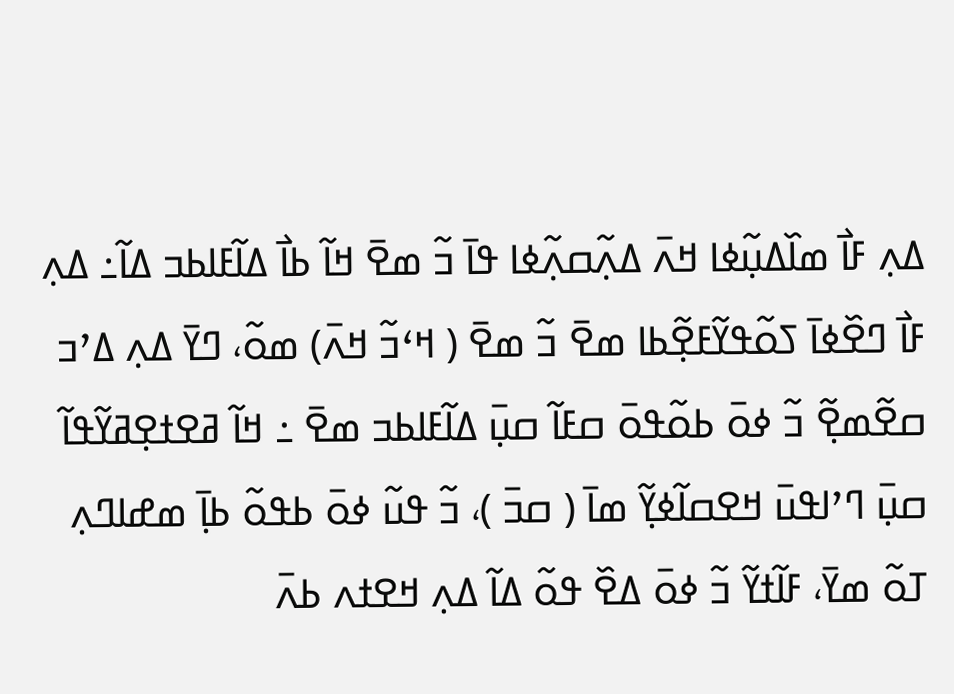ߡߍ߲ ߓߊ߯ ߘߊ߰ߡߎ߲߬ߦߊ ߞߍ߫ ߡߍ߲߬ߛߍ߲߬ߦߊ ߟߊ߫ ߏ߬ ߘߐ߫ ߞߊ߬ ߕߊ߯ ߡߊ߬ߓߊߕߏ ߡߊ߬߸ ߡߍ߲ ߓߊ߯ ߣߐ߰ߦߊ߫ ߖߋ߬ߟߌ߬ߓߐ߲߬ߕߊ ߘߐ߫ ߏ߬ ߘߐ߫ ( ߞߵߏ߬ ߞߍ߫) ߘߋ߬، ߣߌ߫ ߡߍ߲ ߡߴߏ ߛߐ߬ߘߐ߲߬ ߏ߬ ߦߋ߫ ߕߋ߬ߟߋ߫ ߛߓߊ߬ ߛߎ߲߫ ߡߊ߬ߓߊߕߏ ߘߐ߫ ߸ ߞߊ߬ ߥߐߙߐ߲ߥߌ߬ߟߊ߬ ߛߎ߲߫ ߣߴߊߟߎ߫ ߞߐߛߊ߬ߦߌ߲߬ ߘߊ߫ ( ߛߏ߫ )، ߏ߬ ߟߎ߬ ߦߋ߫ ߕߟߋ߬ ߕߊ߲߫ ߘߝߊߣߍ߲ ߠߋ߬ ߘߌ߫، ߓߊ߬ߙߌ߬ ߏ߬ ߦߋ߫ ߡߐ߰ ߟߋ߬ ߡߊ߬ ߡߍ߲ ߞߐߙߍ ߕߍ߫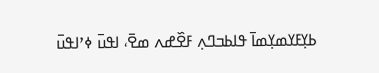ߕߌ߲ߓߌߘߌ߲ߘߊ߫ ߟߊߕߏߣߍ߲ ߓߐ߰ߝߍ ߘߐ߫، ߊߟߎ߫ ߦߴߊߟߎ߫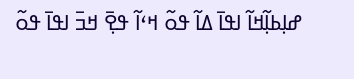ߝߊ߲ߕߊ߲߬ߞߊ߬ ߊߟߊ߫ ߡߊ߬ ߟߋ߬ ߞߵߊ߬ ߟߐ߲߫ ߞߏ߫ ߊߟߊ߫ ߟߋ߬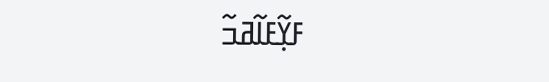ߓߌ߲߬ߓߊ߬ߥߏ߬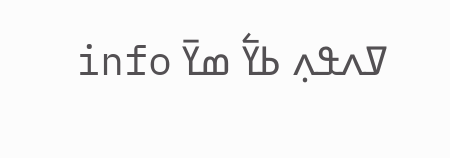ߜߍߟߍ߲ ߕߌ߱ ߘߌ߫ info